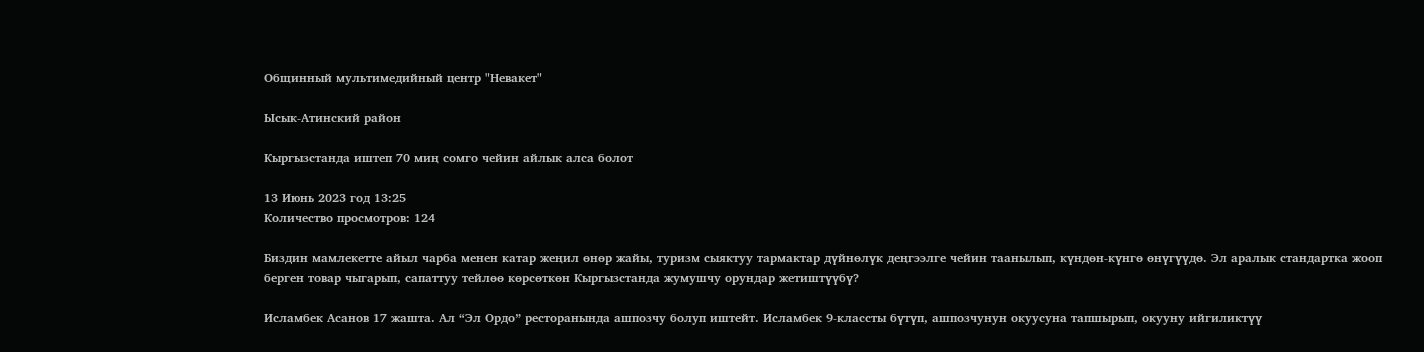Общинный мультимедийный центр "Невакет"

Ысык-Атинский район

Кыргызстанда иштеп 70 миң сомго чейин айлык алса болот

13 Июнь 2023 год 13:25
Количество просмотров: 124

Биздин мамлекетте айыл чарба менен катар жеңил өнөр жайы, туризм сыяктуу тармактар дүйнөлүк деңгээлге чейин таанылып, күндөн-күнгө өнүгүүдө. Эл аралык стандартка жооп берген товар чыгарып, сапаттуу тейлөө көрсөткөн Кыргызстанда жумушчу орундар жетиштүүбү?

Исламбек Асанов 17 жашта. Ал “Эл Ордо” ресторанында ашпозчу болуп иштейт. Исламбек 9-классты бүтүп, ашпозчунун окуусуна тапшырып, окууну ийгиликтүү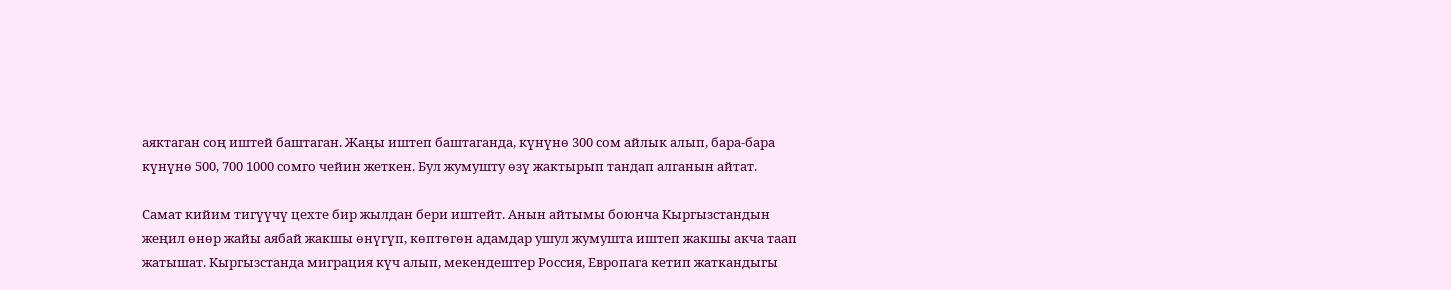аяктаган соң иштей баштаган. Жаңы иштеп баштаганда, күнүнө 300 сом айлык алып, бара-бара күнүнө 500, 700 1000 сомго чейин жеткен. Бул жумушту өзү жактырып тандап алганын айтат.

Самат кийим тигүүчү цехте бир жылдан бери иштейт. Анын айтымы боюнча Кыргызстандын жеңил өнөр жайы аябай жакшы өнүгүп, көптөгөн адамдар ушул жумушта иштеп жакшы акча таап жатышат. Кыргызстанда миграция күч алып, мекендештер Россия, Европага кетип жаткандыгы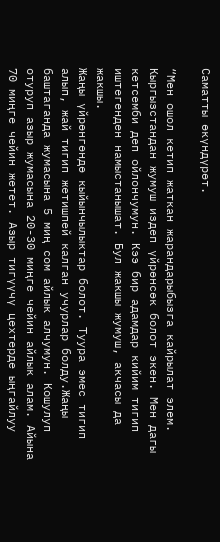Саматты өкүндүрөт.

“Мен ошол кетип жаткан жарандарыбызга кайрылат элем. Кыргызстандан жумуш издеп үйрөнсөк болот экен. Мен дагы кетсемби деп ойлончумун. Кээ бир адамдар кийим тигип иштегенден намыстанышат. Бул жакшы жумуш, акчасы да жакшы.
Жаңы үйрөнгөндө кыйынчылыктар болот. Туура эмес тигип алып, жай тигип жетишпей калган учурлар болду.Жаңы баштаганда жумасына 5 миң сом айлык алчумун. Кошулуп отуруп азыр жумасына 20-30 миңге чейин айлык алам. Айына 70 миңге чейин жетет. Азыр тигүүчү цехтерде ыңгайлуу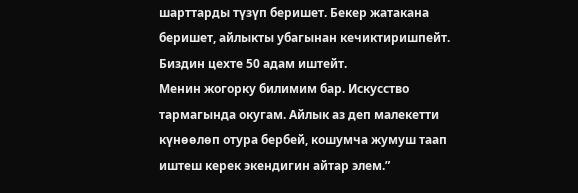шарттарды түзүп беришет. Бекер жатакана беришет, айлыкты убагынан кечиктиришпейт. Биздин цехте 50 адам иштейт.
Менин жогорку билимим бар. Искусство тармагында окугам. Айлык аз деп малекетти күнөөлөп отура бербей, кошумча жумуш таап иштеш керек экендигин айтар элем.”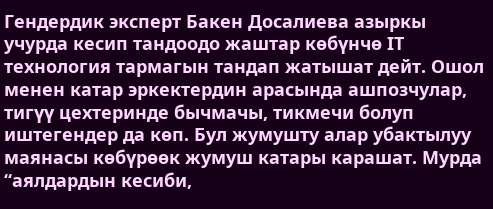Гендердик эксперт Бакен Досалиева азыркы учурда кесип тандоодо жаштар көбүнчө IT технология тармагын тандап жатышат дейт. Ошол менен катар эркектердин арасында ашпозчулар, тигүү цехтеринде бычмачы, тикмечи болуп иштегендер да көп. Бул жумушту алар убактылуу маянасы көбүрөөк жумуш катары карашат. Мурда “аялдардын кесиби,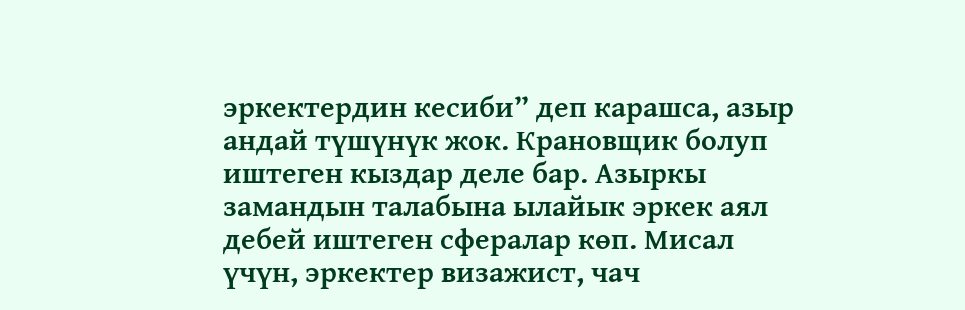эркектердин кесиби” деп карашса, азыр андай түшүнүк жок. Крановщик болуп иштеген кыздар деле бар. Азыркы замандын талабына ылайык эркек аял дебей иштеген сфералар көп. Мисал үчүн, эркектер визажист, чач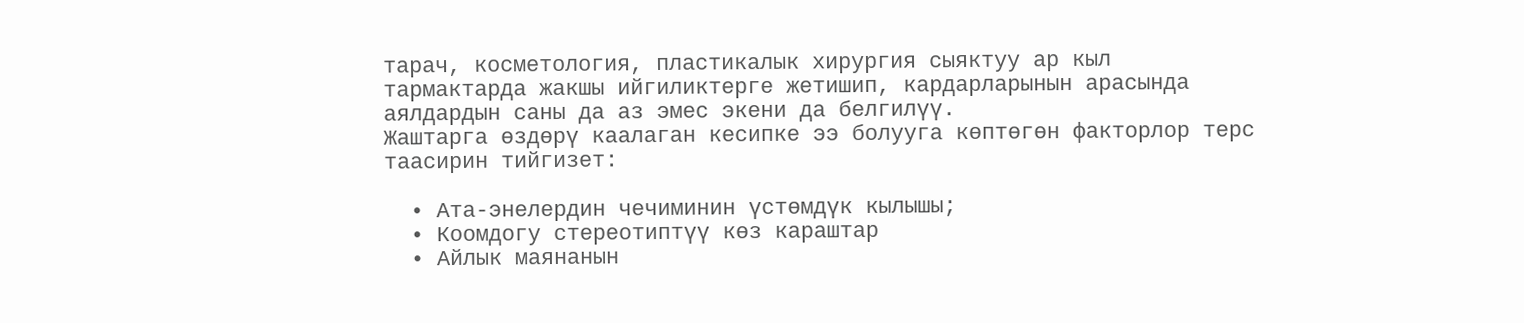тарач, косметология, пластикалык хирургия сыяктуу ар кыл тармактарда жакшы ийгиликтерге жетишип, кардарларынын арасында аялдардын саны да аз эмес экени да белгилүү.
Жаштарга өздөрү каалаган кесипке ээ болууга көптөгөн факторлор терс таасирин тийгизет:

  • Ата-энелердин чечиминин үстөмдүк кылышы;
  • Коомдогу стереотиптүү көз караштар
  • Айлык маянанын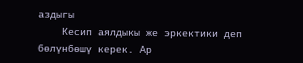аздыгы
    Кесип аялдыкы же эркектики деп бөлүнбөшү керек. Ар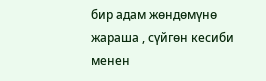бир адам жөндөмүнө жараша , сүйгөн кесиби менен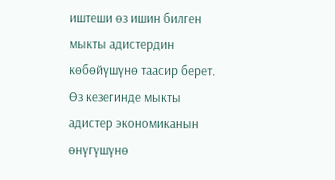иштеши өз ишин билген мыкты адистердин көбөйүшүнө таасир берет. Өз кезегинде мыкты адистер экономиканын өнүгүшүнө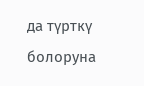да түрткү болоруна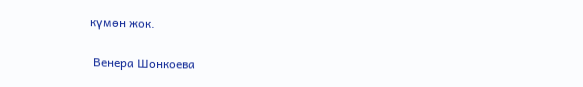күмөн жок.

 Венера Шонкоева